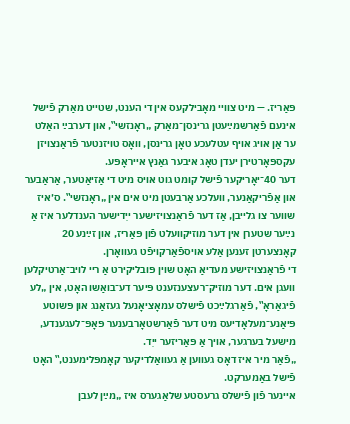פּאַריז. — מיט צוויי מאָבילקעס אין די הענט, שטייט מאַרק פֿישל אינעם פֿאַרשמײַעטן גרינסן־מאַרק „ראָנזשי‟, און דערבײַ האַלט ער אַן אויג אויף עטלעכע טאָן גרינסן, וואָס טויזנטער פֿראַנצויזן עקספּאָרטירן יעדן טאָג איבער גאַנץ אייראָפּע.
דער 40־יאָריקער פֿישל קומט גוט אויס מיט די אַזיאַטער, אַראַבער און אַפֿריקאַנער, וועלכע אַרבעטן מיט אים אין „ראָנזשי‟. ס׳איז שווער צו גלייבן, אַז דער פֿראַנצויזישער ייִדישער הענדלער איז אַ נײַער שטערן אין דער מוזיקוועלט פֿון פּאַריז, און זײַנע 20 קאָנצערטן זענען אַלע אויספֿאַרקויפֿט געוואָרן.
די פֿראַנצויזישע מעדיאַ האָט שוין פּובליקירט אַ ריי לויב־אַרטיקלען וועגן אים. דער מוזיק־רעצענזענט פּיער דע־בואַשו האָט, אין „לע פֿיגאַראָ‟, פֿאַרגלײַכט פֿישלס עמאָציאָנעל געזאַנג און פּשוטע פּיאַנע־מעלאָדיעס מיט דער פֿאַרשטאָרבענער פּאָפּ־לעגענדע, מישעל בערגער, אויך אַ פּאַריזער ייִד.
„פֿאַר מיר איז דאָס געווען אַ געוואַלדיקער קאָמפּלימענט,‟ האָט פֿישל באַמערקט.
איינער פֿון פֿישלס גרעסטע שלאַגערס איז „מײַן לעבן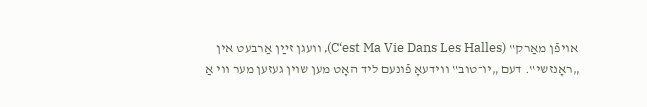אויפֿן מאַרק‟ (C‘est Ma Vie Dans Les Halles), וועגן זײַן אַרבעט אין „ראָנזשי‟. דעם „יו־טוב‟ ווידעאָ פֿונעם ליד האָט מען שוין געזען מער ווי אַ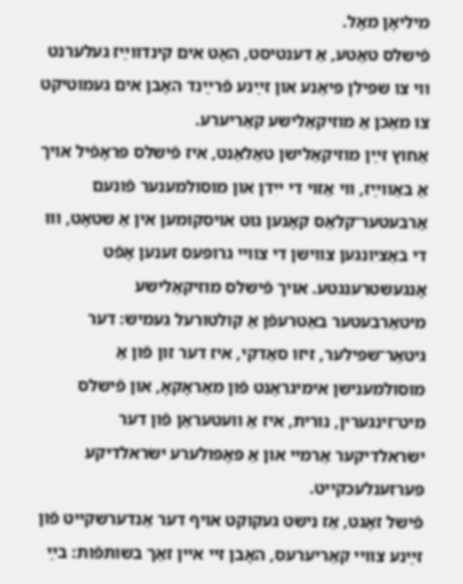מיליאָן מאָל.
פֿישלס טאַטע, אַ דענטיסט, האָט אים קינדווײַז געלערנט ווי צו שפּילן פּיאַנע און זײַנע פֿרײַנד האָבן אים געמוטיקט צו מאַכן אַ מוזיקאַלישע קאַריערע.
אַחוץ זײַן מוזיקאַלישן טאַלאַנט, איז פֿישלס פּראָפֿיל אויך אַ באַווײַז, ווי אַזוי די ייִדן און מוסולמענער פֿונעם אַרבעטער־קלאַס קאָנען גוט אויסקומען אין אַ שטאָט, וווּ די באַציִונגען צווישן די צוויי גרופּעס זענען אָפֿט אָנגעשטרענגטע. אויך פֿישלס מוזיקאַלישע מיטאַרבעטער באַטרעפֿן אַ קולטורעל געמיש: דער גיטאַר־שפּילער, זיזו סאַדקי, איז דער זון פֿון אַ מוסולמענישן אימיגראַנט פֿון מאַראָקאָ, און פֿישלס מיט־זינגערין, נורית, איז אַ וועטעראַן פֿון דער ישׂראלדיקער אַרמיי און אַ פּאָפּולערע ישׂראלדיקע פּערזענלעכקייט.
פֿישל זאָגט, אַז נישט געקוקט אויף דער אַנדערשקייט פֿון זײַנע צוויי קאַריערעס, האָבן זיי איין זאַך בשותּפֿות: בײַ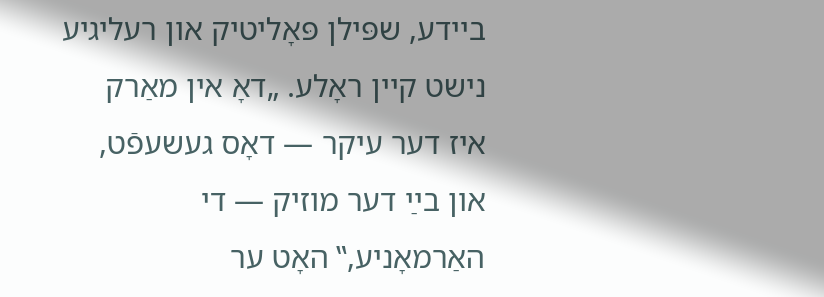ביידע, שפּילן פּאָליטיק און רעליגיע נישט קיין ראָלע. „דאָ אין מאַרק איז דער עיקר — דאָס געשעפֿט, און בײַ דער מוזיק — די האַרמאָניע,‟ האָט ער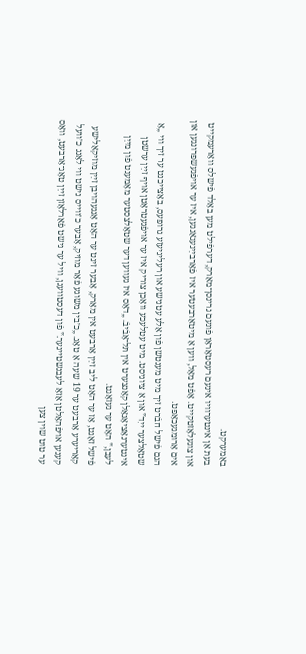באַמערקט.
בעת אַן אינטערוויו אינעם רעסטאָראַן פֿונעם גרינסן־מאַרק, דערפֿילט מען באַלד פֿישלס וואַרעמקייט און צוגעלאָזטקייט. אָפֿט מאָל, ווען אַ מיטאַרבעטער איז פֿאַרבײַגעגאַנגען, איז ער אויפֿגעשפּרונגען און אים אַרומגעכאַפּט.
הגם פֿישל חבֿרט זיך מיט מענטשן פֿון אַלע עטנישע און רעליגיעזע גרופּעס, באַצייכנט ער זיך ווי „אַ שטאָלצער ייִד‟ און אַ ציוניסט. מיט עטלעכע וואָכן צוריק איז ער אויפֿגעטראָטן אויף זײַן ערשטן אינטערנאַציאָנאַלן קאָנצערט אין תּל־אָבֿיבֿ. „דאָס איז געווען דער שטאָלצסטער מאָמענט פֿון מײַן לעבן,‟ האָט ער געזאָגט.
פֿישל זאָגט, אַז ער האָט ליב זײַן אַרבעט אין מאַרק, אָבער זינט ער האָט אָנגעהויבן זײַן מוזיקאַלישע קאַריערע אַרבעט ער 19 שעה אַ טאָג. „כ׳בין משוגע פֿאַר מוזיק, אָבער כ׳ווייס נישט ווי לאַנג כ׳וועל קענען אויפֿהאַלטן אַזאַ לעבנשטייגער.‟ פֿון דעסטוועגן, וויל ער נישט פֿאַרלאָזן זײַן טאָג־אַרבעט, וואָס ער טוט שוין צען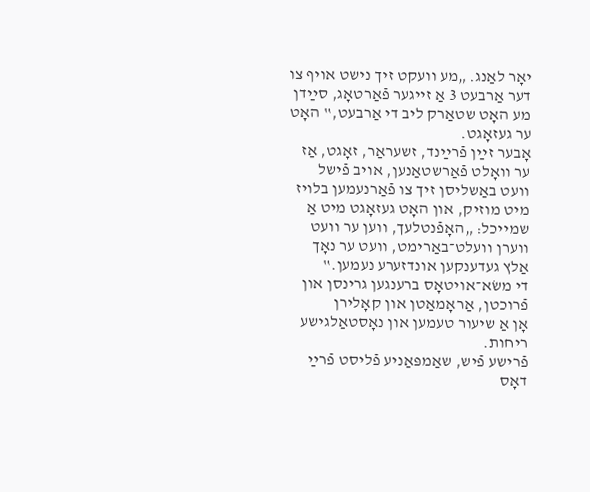יאָר לאַנג. „מע וועקט זיך נישט אויף צו דער אַרבעט 3 אַ זייגער פֿאַרטאָג, סײַדן מע האָט שטאַרק ליב די אַרבעט,‟ האָט ער געזאָגט.
אָבער זײַן פֿרײַנד, זשעראַר, זאָגט, אַז ער וואָלט פֿאַרשטאַנען, אויב פֿישל וועט באַשליסן זיך צו פֿאַרנעמען בלויז מיט מוזיק, און האָט געזאָגט מיט אַ שמייכל: „האָפֿנטלעך, ווען ער וועט ווערן וועלט־באַרימט, וועט ער נאָך אַלץ געדענקען אונדזערע נעמען.‟
די משׂא־אויטאָס ברענגען גרינסן און פֿרוכטן, אַראָמאַטן און קאָלירן
אָן אַ שיעור טעמען און נאָסטאַלגישע ריחות.
פֿרישע פֿיש, שאַמפּאַניע פֿליסט פֿרײַ
דאָס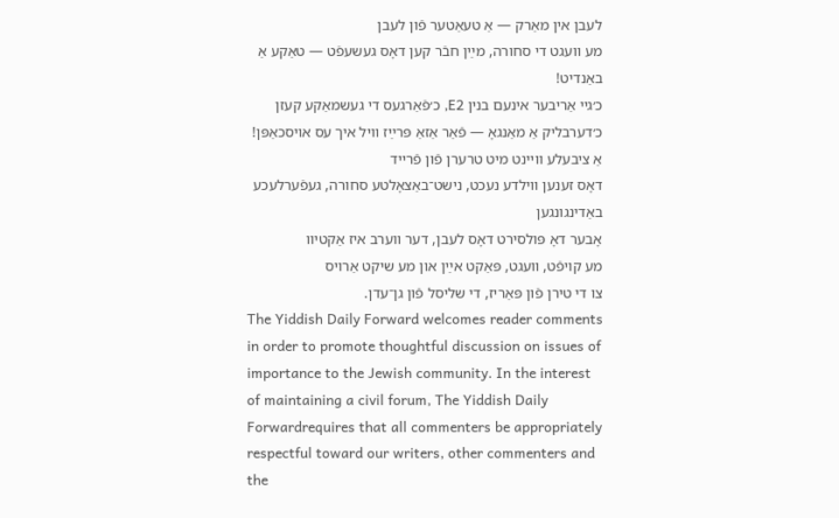לעבן אין מאַרק — אַ טעאַטער פֿון לעבן
מע וועגט די סחורה, מײַן חבֿר קען דאָס געשעפֿט — טאַקע אַ באַנדיט!
כ׳גיי אַריבער אינעם בנין E2, כ׳פֿאַרגעס די געשמאַקע קעזן
כ׳דערבליק אַ מאַנגאָ — פֿאַר אַזאַ פּרײַז וויל איך עס אויסכאַפּן!
אַ ציבעלע וויינט מיט טרערן פֿון פֿרייד
דאָס זענען ווילדע נעכט, נישט־באַצאָלטע סחורה, געפֿערלעכע באַדינגונגען
אָבער דאָ פּולסירט דאָס לעבן, דער ווערב איז אַקטיוו
מע קויפֿט, וועגט, פּאַקט אײַן און מע שיקט אַרויס
צו די טירן פֿון פּאַריז, די שליסל פֿון גן־עדן.
The Yiddish Daily Forward welcomes reader comments in order to promote thoughtful discussion on issues of importance to the Jewish community. In the interest of maintaining a civil forum, The Yiddish Daily Forwardrequires that all commenters be appropriately respectful toward our writers, other commenters and the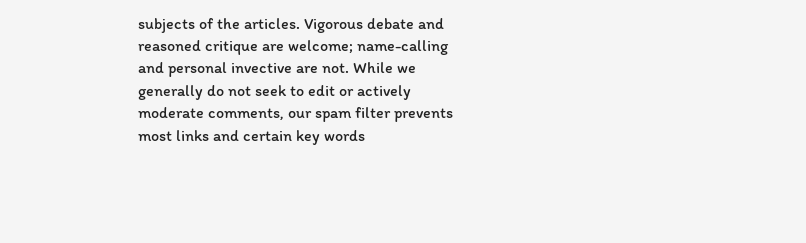subjects of the articles. Vigorous debate and reasoned critique are welcome; name-calling and personal invective are not. While we generally do not seek to edit or actively moderate comments, our spam filter prevents most links and certain key words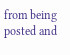from being posted and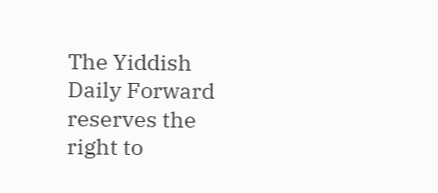The Yiddish Daily Forward reserves the right to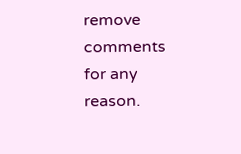remove comments for any reason.